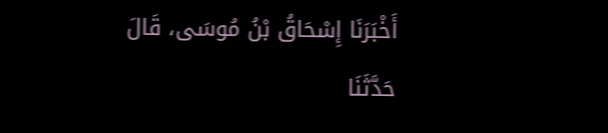أَخْبَرَنَا إِسْحَاقُ بْنُ مُوسَى، قَالَ حَدَّثَنَا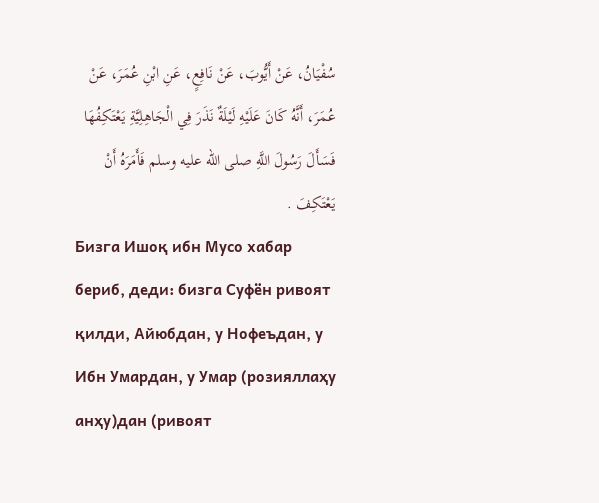سُفْيَانُ، عَنْ أَيُّوبَ، عَنْ نَافِعٍ، عَنِ ابْنِ عُمَرَ، عَنْ عُمَرَ، أَنَّهُ كَانَ عَلَيْهِ لَيْلَةٌ نَذَرَ فِي الْجَاهِلِيَّةِ يَعْتَكِفُهَا فَسَأَلَ رَسُولَ اللَّهِ صلى الله عليه وسلم فَأَمَرَهُ أَنْ يَعْتَكِفَ .
Бизга Ишоқ ибн Мусо хабар бериб, деди: бизга Суфён ривоят қилди, Айюбдан, у Нофеъдан, у Ибн Умардан, у Умар (розияллаҳу анҳу)дан (ривоят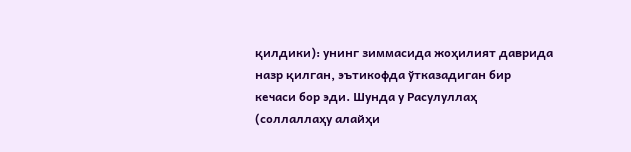қилдики): унинг зиммасида жоҳилият даврида назр қилган, эътикофда ўтказадиган бир кечаси бор эди. Шунда у Расулуллаҳ (соллаллаҳу алайҳи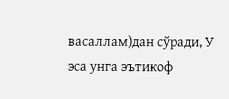васаллам)дан сўради, У эса унга эътикоф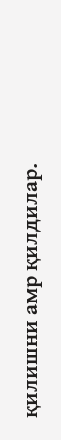қилишни амр қилдилар.